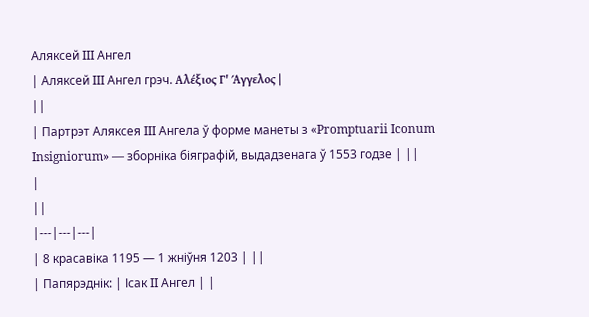Аляксей III Ангел
| Аляксей III Ангел грэч. Αλέξιος Γ' Άγγελος |
||
| Партрэт Аляксея III Ангела ў форме манеты з «Promptuarii Iconum Insigniorum» — зборніка біяграфій, выдадзенага ў 1553 годзе | ||
|
||
|---|---|---|
| 8 красавіка 1195 — 1 жніўня 1203 | ||
| Папярэднік: | Ісак II Ангел | |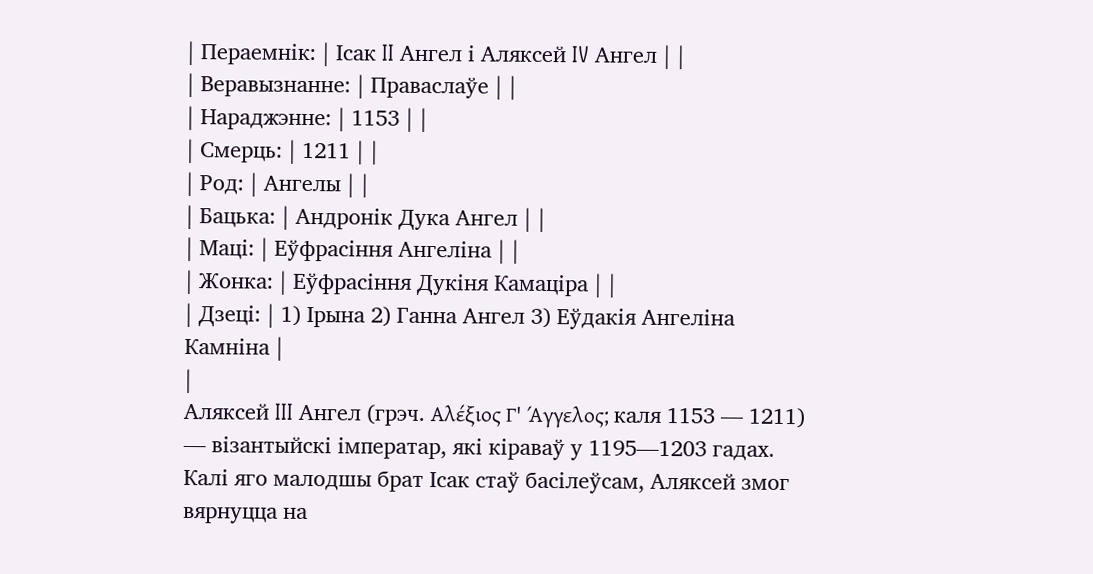| Пераемнік: | Ісак II Ангел і Аляксей IV Ангел | |
| Веравызнанне: | Праваслаўе | |
| Нараджэнне: | 1153 | |
| Смерць: | 1211 | |
| Род: | Ангелы | |
| Бацька: | Андронік Дука Ангел | |
| Маці: | Еўфрасіння Ангеліна | |
| Жонка: | Еўфрасіння Дукіня Камаціра | |
| Дзеці: | 1) Ірына 2) Ганна Ангел 3) Еўдакія Ангеліна Камніна |
|
Аляксей III Ангел (грэч. Αλέξιος Γ' Άγγελος; каля 1153 — 1211) — візантыйскі імператар, які кіраваў у 1195—1203 гадах.
Калі яго малодшы брат Ісак стаў басілеўсам, Аляксей змог вярнуцца на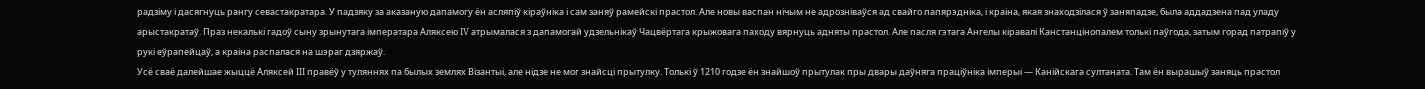радзіму і дасягнуць рангу севастакратара. У падзяку за аказаную дапамогу ён асляпіў кіраўніка і сам заняў рамейскі прастол. Але новы васпан нічым не адрозніваўся ад свайго папярэдніка, і краіна, якая знаходзілася ў заняпадзе, была аддадзена пад уладу арыстакратаў. Праз некалькі гадоў сыну зрынутага імператара Аляксею IV атрымалася з дапамогай удзельнікаў Чацвёртага крыжовага паходу вярнуць адняты прастол. Але пасля гэтага Ангелы кіравалі Канстанцінопалем толькі паўгода, затым горад патрапіў у рукі еўрапейцаў, а краіна распалася на шэраг дзяржаў.
Усё сваё далейшае жыццё Аляксей III правёў у туляннях па былых землях Візантыі, але нідзе не мог знайсці прытулку. Толькі ў 1210 годзе ён знайшоў прытулак пры двары даўняга праціўніка імперыі — Канійскага султаната. Там ён вырашыў заняць прастол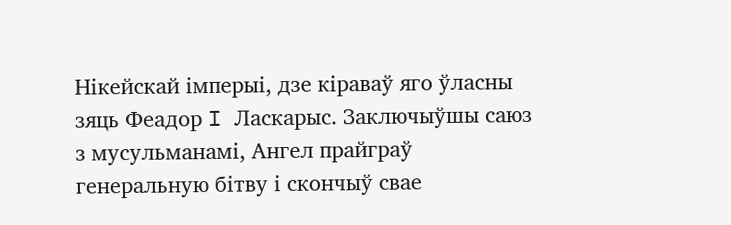Нікейскай імперыі, дзе кіраваў яго ўласны зяць Феадор I Ласкарыс. Заключыўшы саюз з мусульманамі, Ангел прайграў генеральную бітву і скончыў свае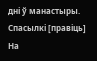дні ў манастыры.
Спасылкі [правіць]
На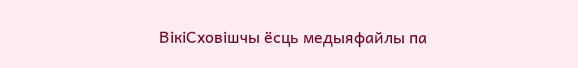ВікіСховішчы ёсць медыяфайлы па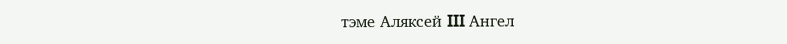тэме Аляксей III Ангел